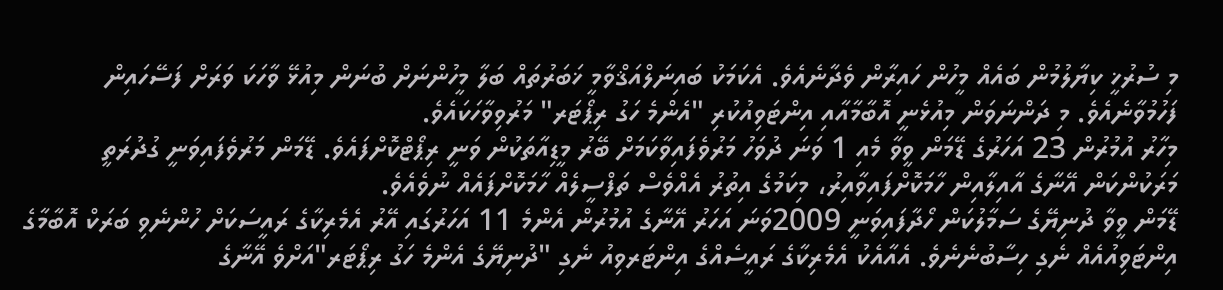މި ސުރުޚީ ކިޔާލުމުން ބައެއް މީހުން ހައިރާން ވެދާނެއެވެ. އެކަމަކު ބައިނަލްއަޤްވާމީ ޚަބަރުތައް ބަލާ މީހުންނަށް ބުނަން މިއުޅޭ ވާހަކަ ވަރަށް ފަސޭހައިން ފަހުމުވާނެއެވެ. މި ދަންނަވަން މިއުޅެނީ އޮބާމާއާއި އިންޓަވިއުކުރި "އެންމެ ހަގު ރިޕޯޓަރ" މަރުވިވާހަކައެވެ.
މިހާރު އުމުރުން 23 އަހަރުގެ ޑޭމަން ވީވާ މެއި 1 ވަނަ ދުވަހު މަރުވެފައިވާކަމަށް ބޭރު މީޑިއާތަކުން ވަނީ ރިޕޯޓްކޮށްފައެވެ. ޑޭމަން މަރުވެފައިވަނީ ގުދުރަތީ މަރަކުންކަން އޭނާގެ އާއިލާއިން ހާމަކޮށްފައިވާއިރު، މިކަމުގެ އިތުރު އެއްވެސް ތަފްސީލެއް ހާމަކޮށްފައެއް ނުވެއެވެ.
ޑޭމަން ވީވާ ދުނިޔޭގެ ސަމާލުކަން ހޯދާފައިވަނީ 2009ވަނަ އަހަރު އޭނާގެ އުމުރުން އެންމެ 11 އަހަރުގައި އޭރު އެމެރިކާގެ ރައީސަކަށް ހުންނެވި ބަރަކް އޮބާމާގެ އިންޓަވިއުއެއް ނެގި ހިސާބުނެނެވެ. އެއާއެކު އެމެރިކާގެ ރައީސެއްގެ އިންޓަރވިއު ނެގި "ދުނިޔޭގެ އެންމެ ހަގު ރިޕޯޓަރ"އަށްވެ އޭނާގެ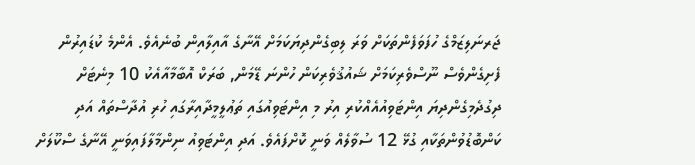ޖަރނަލިޒަމްގެ ހުފަވަފެންތަކަށް ވަރަ ލިބިގެންދިޔަކަމަށް އޭނާގެ އާއިލާއިން ބުނެއެވެ. އެންމެ ކުޑައިރުން ފެށިގެންވެސް ނޫސްވެރިކަމަށް ޝައުޤުވެރިކަން ހުންނަ ޑޭމަން, ބަރަކް އޮބާމާއާއެކު 10 މިނެޓަށް ދިގުދެމިގެންދިޔަ އިންޓަވިއުއެއްކުރި އިރު މި އިންޓަވިއުގައި ތަޢުލީމީދާއިރާގައި ހުރި އުދާސްތައް އަދި ކަންބޮޑުވުންތަކާއި ގުޅޭ 12 ސުވާލެއް ވަނީ ކޮށްފައެވެ. އަދި އިންޓަވިއު ނިންމާލާފައިވަނީ އޭނާގެ ސްކޫލަށް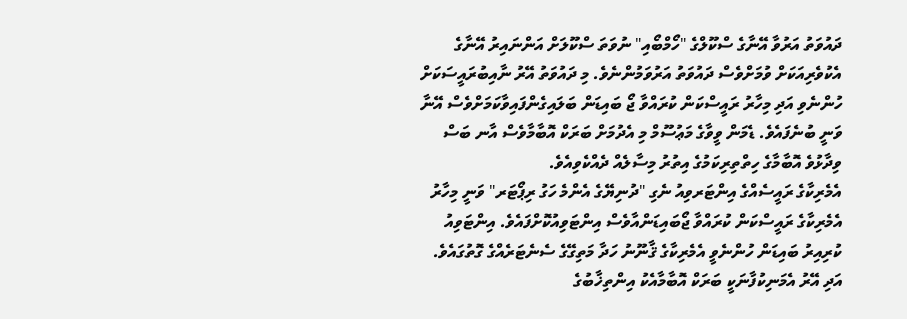ދައުވަތު އަރުވާ އޭނާގެ ސްކޫލްގެ "ހޯމްބޯއި" ނުވަތަ ސްކޫލަށް އަންނައިރު އޭނާގެ އެކުވެރިއަކަށް ވުމަށްވެސް ދައުވަތު އަރުވަމުންނެވެ. މި ދައުވަތު އޭރު ނާއިބުރައީސަކަށް ހުންނެވި އަދި މިހާރު ރައީސްކަން ކުރައްވާ ޖޯ ބައިޑަން ބަލައިގެންފައިވާކަމަށްވެސް އޭނާ ވަނީ ބުނެފައެވެ. ޑެމަން ވީވާގެ މަޢުސޫމް މި އެދުމަށް ބަރަކް އޮބާމާވެސް އާނ ބަސް ވިދާޅުވެ އޮބާމާގެ ހިތްތިރިކަމުގެ އިތުރު މިސާލެއް ދެއްކެވިއެވެ.
އެމެރިކާގެ ރައީސެއްގެ އިންޓަރވިއު ނެގި "ދުނިޔޭގެ އެންމެ ހަގު ރިޕޯޓަރ" ވަނީ މިހާރު އެމެރިކާގެ ރައީސްކަން ކުރައްވާ ޖޯބައިޑަންއާވެސް އިންޓަވިއުކޮށްފައެވެ. އިންޓަވިއު ކުރިއިރު ބައިޑަން ހުންނެވީ އެމެރިކާގެ ޤާނޫނު ހަދާ މަތިގޭގެ ސެނެޓަރެއްގެ ގޮތުގައެވެ. އަދި އޭރު އެމަނިކުފާނަކީ ބަރަކް އޮބާމާއެކު އިންތިޚާބުގެ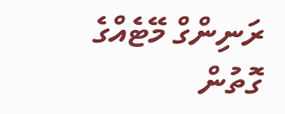ރަނިންގް މޭޓެއްގެ ގޮތުން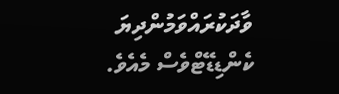ވާދަކުރައްވަމުންދިޔަ ކެންޑިޑޭޓްވެސް މެއެވެ.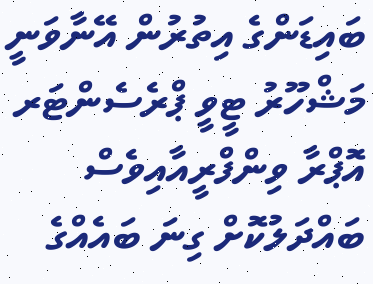ބައިޑަންގެ އިތުރުން އޭނާވަނީ މަޝްހޫރު ޓީވީ ޕްރެސެންޓަރ އޮޕްރާ ވިންފްރީއާއިވެސް ބައްދަލުކޮށް ގިނަ ބައެއްގެ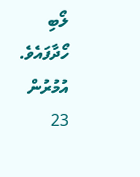ލޯބި ހޯދާފައެވެ.
އުމުރުން 23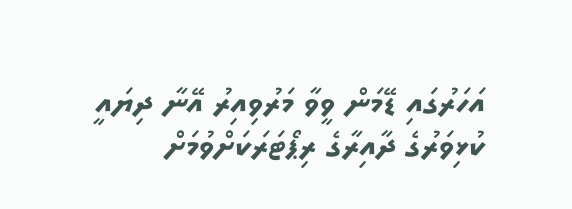އަހަރުގައި ޑޭމަން ވީވާ މަރުވިއިރު އޭނާ ދިޔައީ ކުޅިވަރުގެ ދާއިރާގެ ރިޕޯޓަރަކަށްވުމަށް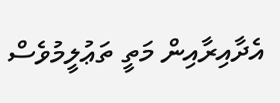އެދާއިރާއިން މަތީ ތަޢުލީމުވެސް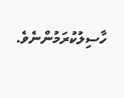ހާސިލުކުރަމުންނެވެ.